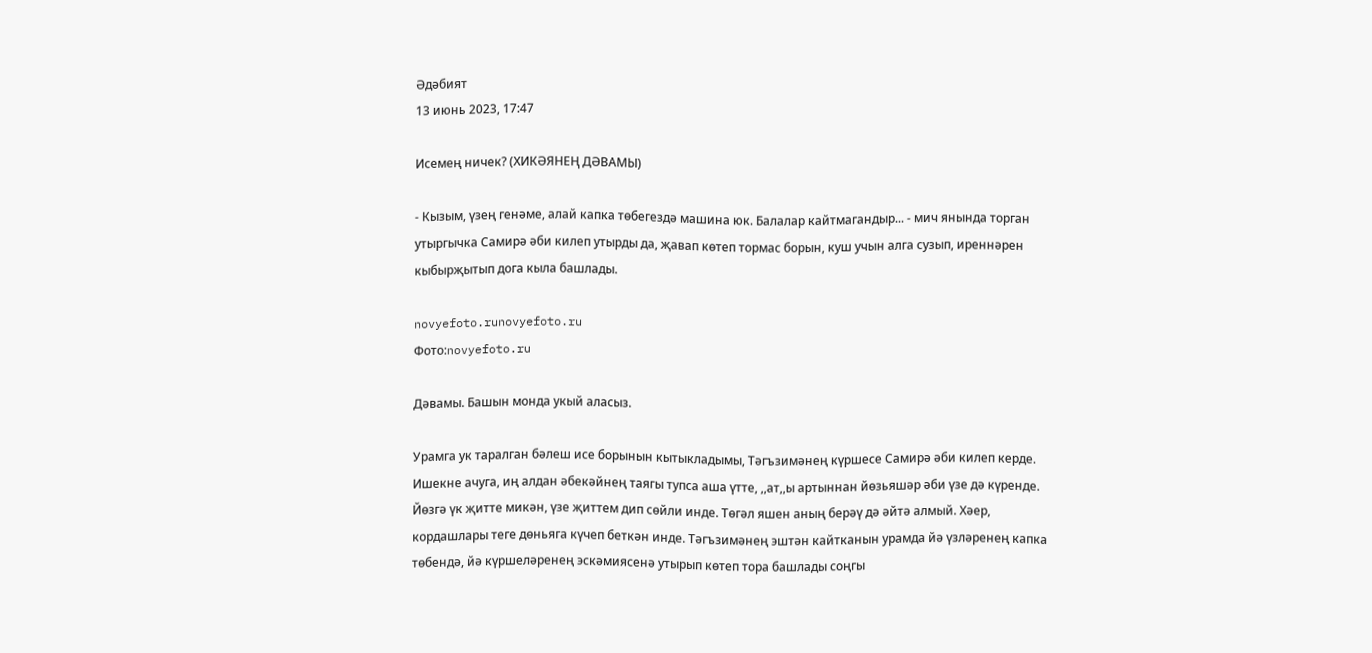Әдәбият
13 июнь 2023, 17:47

Исемең ничек? (ХИКӘЯНЕҢ ДӘВАМЫ)

- Кызым, үзең генәме, алай капка төбегездә машина юк. Балалар кайтмагандыр... - мич янында торган утыргычка Самирә әби килеп утырды да, җавап көтеп тормас борын, куш учын алга сузып, иреннәрен кыбырҗытып дога кыла башлады.

novyefoto.runovyefoto.ru
Фото:novyefoto.ru

Дәвамы. Башын монда укый аласыз.

Урамга ук таралган бәлеш исе борынын кытыкладымы, Тәгъзимәнең күршесе Самирә әби килеп керде. Ишекне ачуга, иң алдан әбекәйнең таягы тупса аша үтте, ,,ат,,ы артыннан йөзьяшәр әби үзе дә күренде. Йөзгә үк җитте микән, үзе җиттем дип сөйли инде. Төгәл яшен аның берәү дә әйтә алмый. Хәер, кордашлары теге дөньяга күчеп беткән инде. Тәгъзимәнең эштән кайтканын урамда йә үзләренең капка төбендә, йә күршеләренең эскәмиясенә утырып көтеп тора башлады соңгы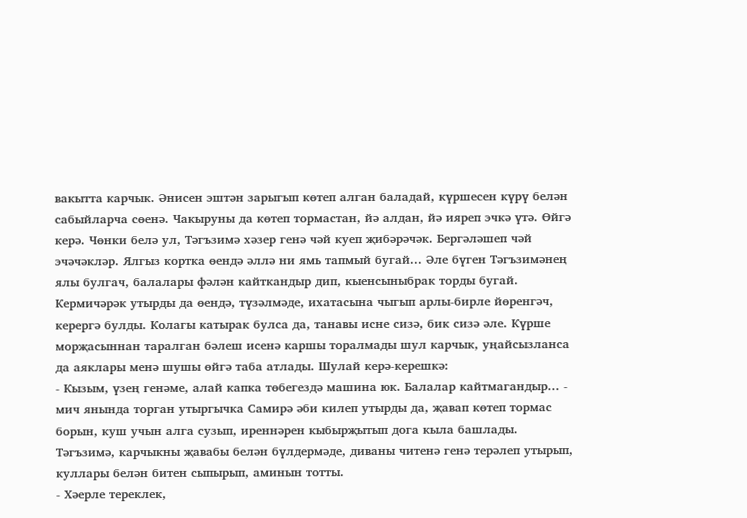вакытта карчык. Әнисен эштән зарыгып көтеп алган баладай, күршесен күрү белән сабыйларча сөенә. Чакыруны да көтеп тормастан, йә алдан, йә ияреп эчкә үтә. Өйгә керә. Чөнки белә ул, Тәгъзимә хәзер генә чәй куеп җибәрәчәк. Бергәләшеп чәй эчәчәкләр. Ялгыз кортка өендә әллә ни ямь тапмый бугай... Әле бүген Тәгъзимәнең ялы булгач, балалары фәлән кайткандыр дип, кыенсыныбрак торды бугай. Кермичәрәк утырды да өендә, түзәлмәде, ихатасына чыгып арлы-бирле йөренгәч, керергә булды. Колагы катырак булса да, танавы исне сизә, бик сизә әле. Күрше морҗасыннан таралган бәлеш исенә каршы торалмады шул карчык, уңайсызланса да аяклары менә шушы өйгә таба атлады. Шулай керә-керешкә:
- Кызым, үзең генәме, алай капка төбегездә машина юк. Балалар кайтмагандыр... - мич янында торган утыргычка Самирә әби килеп утырды да, җавап көтеп тормас борын, куш учын алга сузып, иреннәрен кыбырҗытып дога кыла башлады.
Тәгъзимә, карчыкны җавабы белән бүлдермәде, диваны читенә генә терәлеп утырып, куллары белән битен сыпырып, аминын тотты.
- Хәерле тереклек,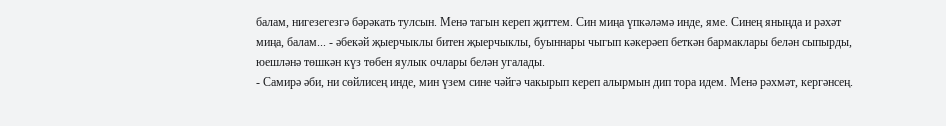балам, нигезегезгә бәрәкать тулсын. Менә тагын кереп җиттем. Син миңа үпкәләмә инде, яме. Синең яныңда и рәхәт миңа, балам... - әбекәй җыерчыклы битен җыерчыклы, буыннары чыгып кәкерәеп беткән бармаклары белән сыпырды, юешләнә төшкән күз төбен яулык очлары белән угалады.
- Самирә әби, ни сөйлисең инде, мин үзем сине чәйгә чакырып кереп алырмын дип тора идем. Менә рәхмәт, кергәнсең.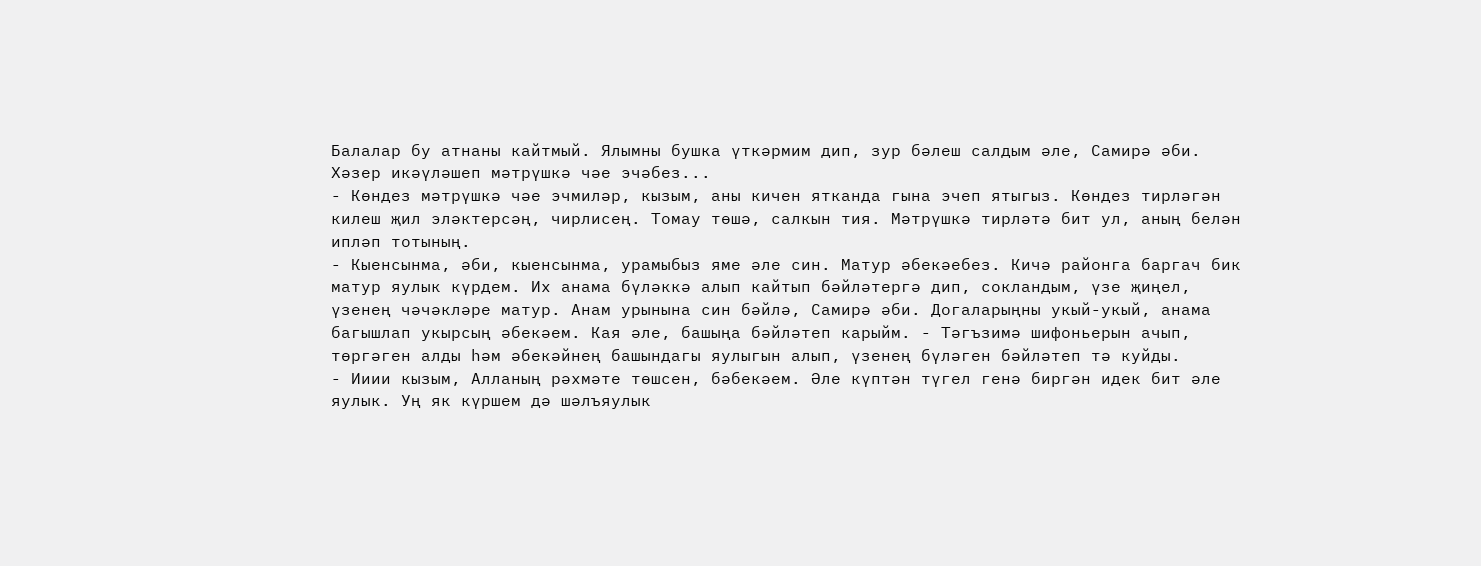Балалар бу атнаны кайтмый. Ялымны бушка үткәрмим дип, зур бәлеш салдым әле, Самирә әби. Хәзер икәүләшеп мәтрүшкә чәе эчәбез...
- Көндез мәтрүшкә чәе эчмиләр, кызым, аны кичен ятканда гына эчеп ятыгыз. Көндез тирләгән килеш җил эләктерсәң, чирлисең. Томау төшә, салкын тия. Мәтрүшкә тирләтә бит ул, аның белән ипләп тотының.
- Кыенсынма, әби, кыенсынма, урамыбыз яме әле син. Матур әбекәебез. Кичә районга баргач бик матур яулык күрдем. Их анама бүләккә алып кайтып бәйләтергә дип, сокландым, үзе җиңел, үзенең чәчәкләре матур. Анам урынына син бәйлә, Самирә әби. Догаларыңны укый-укый, анама багышлап укырсың әбекәем. Кая әле, башыңа бәйләтеп карыйм. - Тәгъзимә шифоньерын ачып, төргәген алды һәм әбекәйнең башындагы яулыгын алып, үзенең бүләген бәйләтеп тә куйды.
- Ииии кызым, Алланың рәхмәте төшсен, бәбекәем. Әле күптән түгел генә биргән идек бит әле яулык. Уң як күршем дә шәлъяулык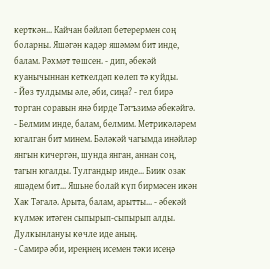керткән... Кайчан бәйләп бетерермен соң боларны. Яшәгән кадәр яшәмәм бит инде, балам. Рәхмәт төшсен. - дип, әбекәй куанычыннан кеткелдәп көлеп тә куйды.
- Йөз тулдымы әле, әби, сиңа? - гел бирә торган соравын янә бирде Тәгъзимә әбекәйгә.
- Белмим инде, балам, белмим. Метрикәләрем югалган бит минем. Бәләкәй чагымда инәйләр янгын кичергән, шунда янган, аннан соң, тагын югалды. Тулгандыр инде... Биик озак яшәдем бит... Яшьне болай күп бирмәсен икән Хак Тәгалә. Арыта, балам, арытты... - әбекәй күлмәк итәген сыпырып-сыпырып алды. Дулкынлануы көчле иде аның.
- Самирә әби, иреңнең исемен тәки исеңә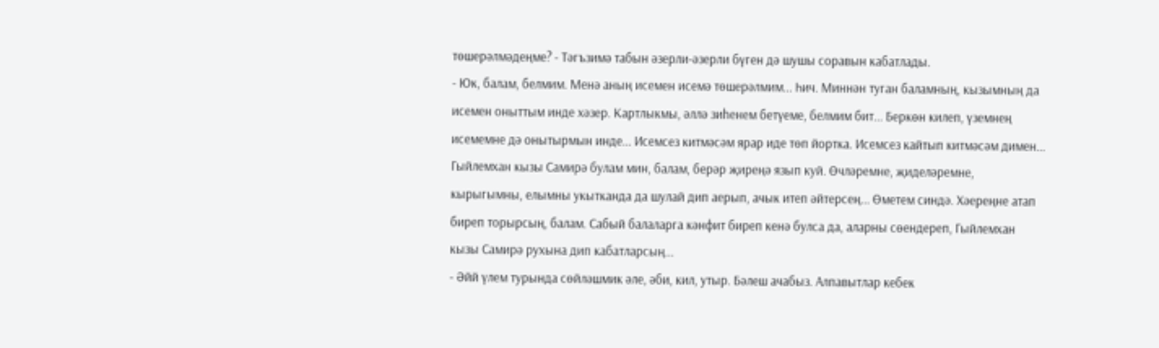төшерәлмәдеңме? - Тәгъзимә табын әзерли-әзерли бүген дә шушы соравын кабатлады.
- Юк, балам, белмим. Менә аның исемен исемә төшерәлмим... Һич. Миннән туган баламның, кызымның да исемен оныттым инде хәзер. Картлыкмы, әллә зиһенем бетүеме, белмим бит... Беркөн килеп, үземнең исемемне дә онытырмын инде... Исемсез китмәсәм ярар иде төп йортка. Исемсез кайтып китмәсәм димен... Гыйлемхан кызы Самирә булам мин, балам, берәр җиреңә язып куй. Өчләремне, җиделәремне, кырыгымны, елымны укытканда да шулай дип аерып, ачык итеп әйтерсең... Өметем синдә. Хәереңне атап биреп торырсың, балам. Сабый балаларга кәнфит биреп кенә булса да, аларны сөендереп, Гыйлемхан кызы Самирә рухына дип кабатларсың...
- Әйй үлем турында сөйләшмик әле, әби, кил, утыр. Бәлеш ачабыз. Алпавытлар кебек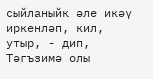сыйланыйк әле икәү иркенләп, кил, утыр, - дип, Тәгъзимә олы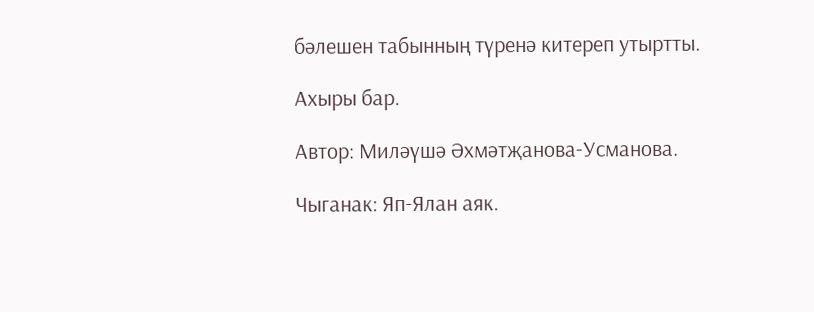бәлешен табынның түренә китереп утыртты.

Ахыры бар.

Автор: Миләүшә Әхмәтҗанова-Усманова.

Чыганак: Яп-Ялан аяк.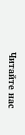Читайте нас